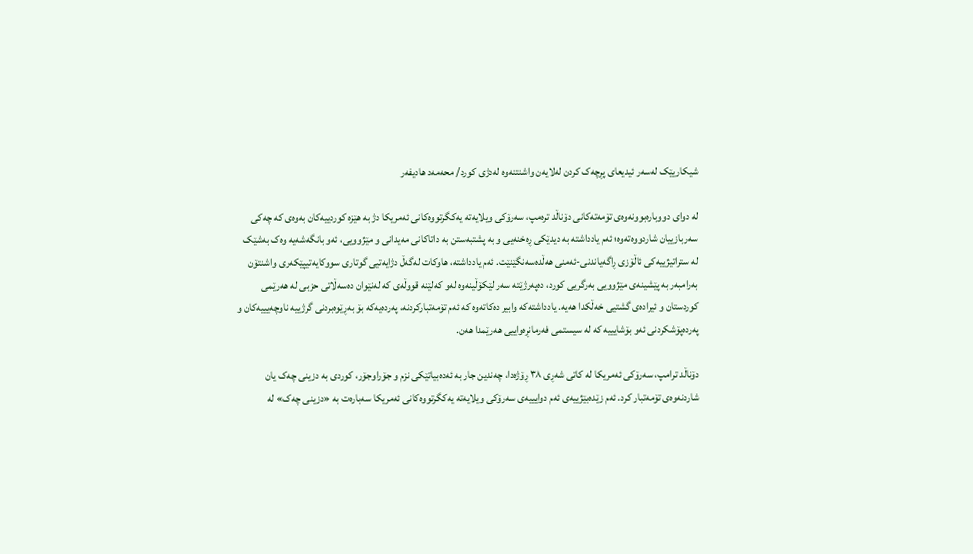شیکاریێک لەسەر ئیدیعای پڕچەک کردن لەلایەن واشنتنەوە لەدژی کورد/ محەمەد هادیفەر

لە دوای دووبارەبوونەوەی تۆمەتەکانی دۆناڵد ترەمپ، سەرۆکی ویلایەتە یەکگرتووەکانی ئەمریکا دژ بە هێزە کوردییەکان بەوەی کە چەکی سەربازییان شاردووەتەوە؛ ئەم یادداشتە بە دیدێکی ڕەخنەیی و بە پشتبەستن بە داتاکانی مەیدانی و مێژوویی، ئەو بانگەشەیە وەک بەشێک لە ستراتیژییەکی ئاڵۆزی ڕاگەیاندنی-ئەمنی هەڵدەسەنگێنێت. ئەم یادداشتە، هاوکات لەگەڵ دژایەتیی گوتاری سووکایەتیپێکەری واشنتۆن بەرامبەر بە پێشینەی مێژوویی بەرگریی کورد، دەپەرژێتە سەر لێکۆڵینەوە لەو کەلێنە قووڵەی کە لەنێوان دەسەڵاتی حزبی لە هەرێمی کوردستان و ئیرادەی گشتیی خەڵکدا هەیە. یادداشتەکە وابیر دەکاتەوە کە ئەم تۆمەتبارکردنە، پەردەیەکە بۆ بەڕێوەبردنی گرژییە ناوچەیییەکان و پەردەپۆشکردنی ئەو بۆشایییە کە لە سیستمی فەرمانڕەواییی هەرێمدا هەن.

دۆناڵد ترامپ، سەرۆکی ئەمریکا لە کاتی شەڕی ۳۸ ڕۆژەدا، چەندین جار بە ئەدەبیاتێکی نزم و جۆراوجۆر، کوردی بە دزینی چەک یان شاردنەوەی تۆمەتبار کرد. ئەم زێدەبێژییەی ئەم دوایییەی سەرۆکی ویلایەتە یەکگرتووەکانی ئەمریکا سەبارەت بە «دزینی چەک» لە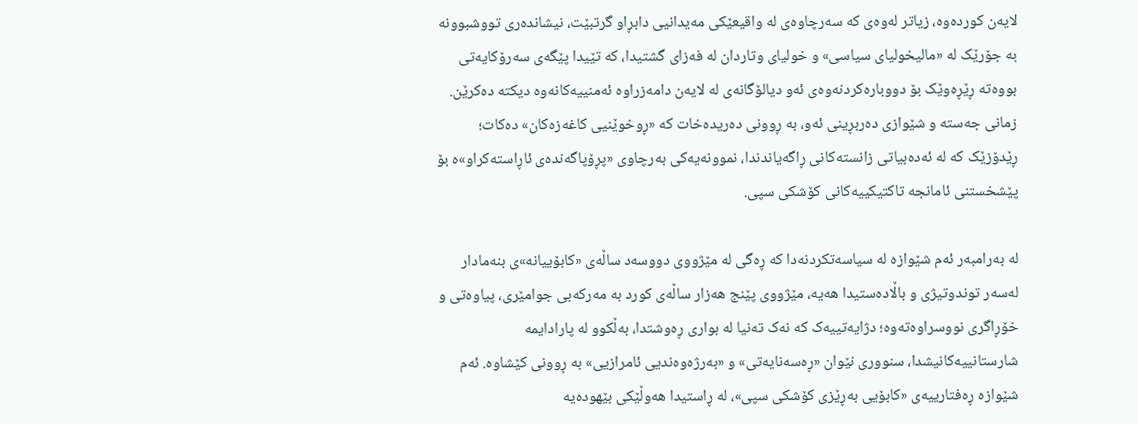لایەن کوردەوە، زیاتر لەوەی کە سەرچاوەی لە واقیعێکی مەیدانیی دابڕاو گرتبێت، نیشاندەری تووشبوونە بە جۆرێک لە «مالیخولیای سیاسی» و خولیای وتاردان لە فەزای گشتیدا، کە تێیدا پێگەی سەرۆکایەتی بووەتە ڕێڕەوێک بۆ دووبارەکردنەوەی ئەو دیالۆگانەی لە لایەن دامەزراوە ئەمنییەکانەوە دیکتە دەکرێن. زمانی جەستە و شێوازی دەربڕینی ئەو، بە ڕوونی دەریدەخات کە «ڕوخوێنیی کاغەزەکان» دەکات؛ ڕێدۆزێک کە لە ئەدەبیاتی زانستەکانی ڕاگەیاندندا، نموونەیەکی بەرچاوی «پڕۆپاگەندەی ئاڕاستەکراو»ە بۆ پێشخستنی ئامانجە تاکتیکییەکانی کۆشکی سپی.

لە بەرامبەر ئەم شێوازە لە سیاسەتکردنەدا کە ڕەگی لە مێژووی دووسەد ساڵەی «کابۆییانە»ی بنەمادار لەسەر توندوتیژی و باڵادەستیدا هەیە، مێژووی پێنج هەزار ساڵەی کورد بە مەرکەبی جوامێری، پیاوەتی و خۆڕاگری نووسراوەتەوە؛ دژایەتییەک کە نەک تەنیا لە بواری ڕەوشتدا، بەڵکوو لە پارادایمە شارستانییەکانیشدا، سنووری نێوان «ڕەسەنایەتی» و «بەرژەوەندیی ئامرازیی» بە ڕوونی کێشاوە. ئەم شێوازە ڕەفتارییەی «کابۆیی بەڕێزی کۆشکی سپی»، لە ڕاستیدا هەوڵێکی بێهودەیە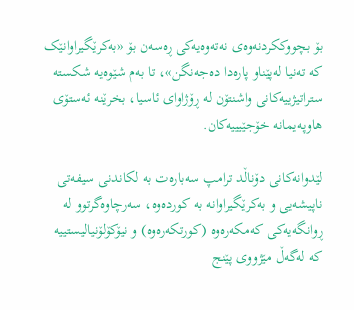بۆ بچووککردنەوەی نەتەوەیەکی ڕەسەن بۆ «بەکرێگیراوانێک کە تەنیا لەپێناو پارەدا دەجەنگن»، تا بەم شێوەیە شکستە ستراتیژییەکانی واشنتۆن لە ڕۆژاوای ئاسیا، بخرێنە ئەستۆی هاوپەیمانە خۆجێیییەکان.

لێدوانەکانی دۆناڵد ترامپ سەبارەت بە لکاندنی سیفەتی ناپیشەیی و بەکرێگیراوانە بە کوردەوە، سەرچاوەگرتوو لە ڕوانگەیەکی کەمکەرەوە (کورتکەرەوە) و نیۆکۆلۆنیالیستییە کە لەگەڵ مێژووی پێنج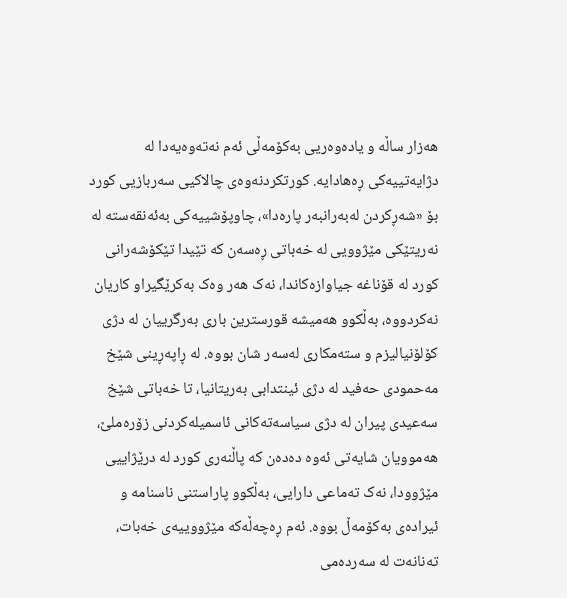هەزار ساڵە و یادەوەریی بەکۆمەڵی ئەم نەتەوەیەدا لە دژایەتییەکی ڕەهادایە. کورتکردنەوەی چالاکیی سەربازیی کورد بۆ «شەڕکردن لەبەرانبەر پارەدا»، چاوپۆشییەکی بەئەنقەستە لە نەریتێکی مێژوویی لە خەباتی ڕەسەن کە تێیدا تێکۆشەرانی کورد لە قۆناغە جیاوازەکاندا، نەک هەر وەک بەکرێگیراو کاریان نەکردووە، بەڵکوو هەمیشە قورسترین باری بەرگرییان لە دژی کۆلۆنیالیزم و ستەمکاری لەسەر شان بووە. لە ڕاپەڕینی شێخ مەحمودی حەفید لە دژی ئینتدابی بەریتانیا، تا خەباتی شێخ سەعیدی پیران لە دژی سیاسەتەکانی ئاسمیلەکردنی زۆرەملێ، هەموویان شایەتی ئەوە دەدەن کە پاڵنەری کورد لە درێژاییی مێژوودا، نەک تەماعی دارایی، بەڵکوو پاراستنی ناسنامە و ئیرادەی بەکۆمەڵ بووە. ئەم ڕەچەڵەکە مێژووییەی خەبات، تەنانەت لە سەردەمی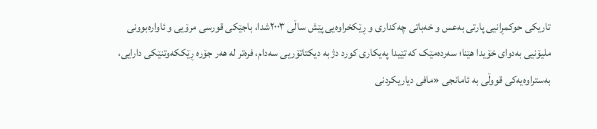تاریکی حوکمڕانیی پارتی بەعس و خەباتی چەکداری و ڕێکخراوەیی پێش ساڵی ٢٠٠٣شدا، باجێکی قورسی مرۆیی و ئاوارەبوونی ملیۆنیی بەدوای خۆیدا هێنا؛ سەردەمێک کە تێیدا پەیکاری کورد دژ بە دیکتاتۆریی سەدام، فرەتر لە هەر جۆرە ڕێککەوتنێکی دارایی، بەستراوەیەکی قووڵی بە ئامانجی «مافی دیاریکردنی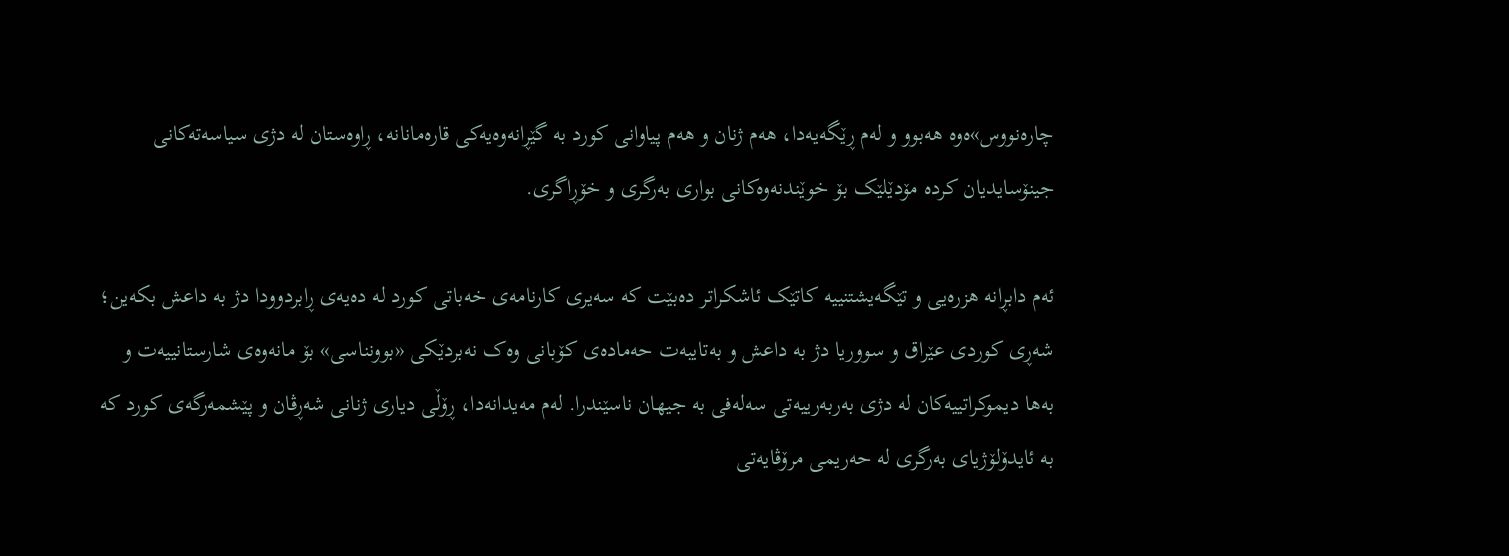چارەنووس»ەوە هەبوو و لەم ڕێگەیەدا، هەم ژنان و هەم پیاوانی کورد بە گێڕانەوەیەکی قارەمانانە، ڕاوەستان لە دژی سیاسەتەکانی جینۆسایدیان کردە مۆدێلێک بۆ خوێندنەوەکانی بواری بەرگری و خۆڕاگری.

ئەم دابڕانە هزرەیی و تێگەیشتنییە کاتێک ئاشکراتر دەبێت کە سەیری کارنامەی خەباتی کورد لە دەیەی ڕابردوودا دژ بە داعش بکەین؛ شەڕی کوردی عێراق و سووریا دژ بە داعش و بەتایبەت حەمادەی کۆبانی وەک نەبردێکی «بوونناسی» بۆ مانەوەی شارستانییەت و بەها دیموکراتییەکان لە دژی بەربەرییەتی سەلەفی بە جیهان ناسێندرا. لەم مەیدانەدا، ڕۆڵی دیاری ژنانی شەڕڤان و پێشمەرگەی کورد کە بە ئایدۆلۆژیای بەرگری لە حەریمی مرۆڤایەتی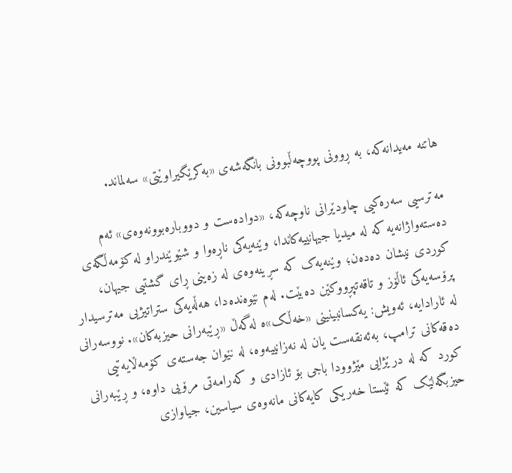هاتنە مەیدانەکە، بە ڕوونی پووچەڵبوونی بانگەشەی «بەکرێگیراوێتی» سەلماند.

مەترسیی سەرەکیی چاودێرانی ناوچەکە، «دوادەست و دووبارەبوونەوەی» ئەم دەستەواژانەیە کە لە میدیا جیهانییەکاندا، وێنەیەکی ناڕەوا و شێوێندراو لە کۆمەڵگەی کوردی نیشان دەدەن؛ وێنەیەک کە سڕینەوەی لە زەینی ڕای گشتیی جیهان، پرۆسەیەکی ئاڵۆز و تاقەتپڕووکێن دەبێت. لەم نێوەندەدا، هەڵەیەکی ستراتیژیی مەترسیدار لە ئارادایە، ئەویش: یەکسانبینینی «خەڵک»ە لەگەڵ «ڕێبەرانی حیزبەکان». نووسەرانی دەقەکانی ترامپ، بەئەنقەست یان لە نەزانییەوە، لە نێوان جەستەی کۆمەڵایەتیی کورد کە لە درێژایی مێژوودا باجی بۆ ئازادی و کەرامەتی مرۆیی داوە، و ڕێبەرانی حیزبگەلێک کە ئێستا خەریکی کایەکانی مانەوەی سیاسین، جیاوازی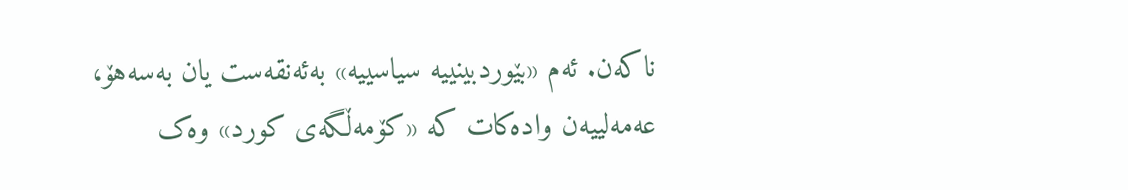ناکەن. ئەم «بێوردبینییە سیاسییە» بەئەنقەست یان بەسەهۆ، عەمەلییەن وادەکات کە «کۆمەڵگەی کورد» وەک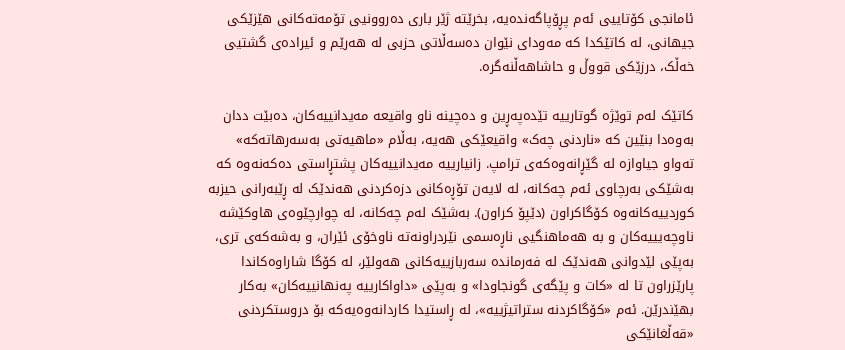ئامانجی کۆتاییی ئەم پڕۆپاگەندەیە، بخرێتە ژێر باری دەروونیی تۆمەتەکانی هێزێکی جیهانی، لە کاتێکدا کە مەودای نێوان دەسەڵاتی حزبی لە هەرێم و ئیرادەی گشتیی خەڵک، درزێکی قووڵ و حاشاهەڵنەگرە.

کاتێک لەم توێژە گوتارییە تێدەپەڕین و دەچینە ناو واقیعە مەیدانییەکان، دەبێت ددان بەوەدا بنێین کە «ناردنی چەک» واقیعێکی هەیە، بەڵام «ماهیەتی بەسەرهاتەکە» تەواو جیاوازە لە گێڕانەوەکەی ترامپ. زانیارییە مەیدانییەکان پشتڕاستی دەکەنەوە کە بەشێکی بەرچاوی ئەم چەکانە، لە لایەن تۆڕەکانی دزەکردنی هەندێک لە ڕێبەرانی حیزبە کوردییەکانەوە کۆگاکراون (دێپۆ کراون). بەشێک لەم چەکانە، لە چوارچێوەی هاوکێشە ناوچەیییەکان و بە هەماهنگیی ناڕەسمی نێردراونەتە ناوخۆی ئێران، و بەشەکەی تری، بەپێی لێدوانی هەندێک لە فەرماندە سەربازییەکانی هەولێر، لە کۆگا شاراوەکاندا پارێزراون تا لە «کات و پێگەی گونجاودا» و بەپێی «داواکارییە پەنهانییەکان» بەکار بهێندرێن. ئەم «کۆگاکردنە ستراتیژییە»، لە ڕاستیدا کاردانەوەیەکە بۆ دروستکردنی «قەڵغانێکی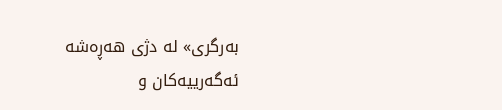بەرگری» لە دژی هەڕەشە ئەگەرییەکان و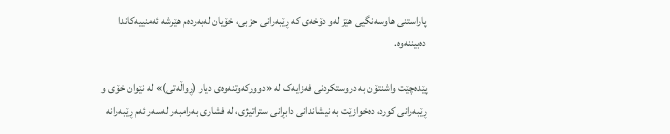پاراستنی هاوسەنگیی هێز لەو دۆخەی کە ڕێبەرانی حزبی، خۆیان لەبەردەم هێرشە ئەمنییەکاندا دەبیننەوە.

پێدەچێت واشنتۆن بە دروستکردنی فەزایەک لە «دوورکەوتنەوەی دیار (ڕواڵەتی)» لە نێوان خۆی و ڕێبەرانی کورد، دەخوازێت بە نیشاندانی دابڕانی ستراتیژی، لە فشاری بەرامبەر لەسەر ئەم ڕێبەرانە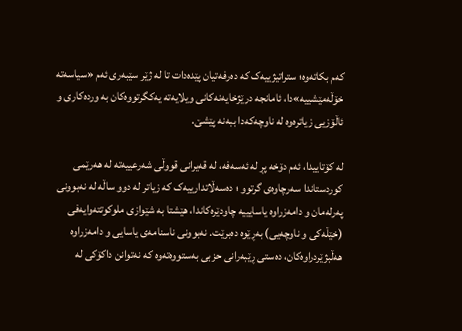کەم بکاتەوە؛ ستراتیژییەک کە دەرفەتیان پێدەدات تا لە ژێر سێبەری ئەم «سیاسەتە خۆڵەمێشییە»دا، ئامانجە درێژخایەنەکانی ویلایەتە یەکگرتووەکان بە وردەکاری و ئاڵۆزیی زیاترەوە لە ناوچەکەدا ببەنە پێشێ.

لە کۆتاییدا، ئەم دۆخە پڕ لە ئەسەفە، لە قەیرانی قووڵی شەرعییەتە لە هەرێمی کوردستاندا سەرچاوەی گرتوو ؛ دەسەڵاتدارییەک کە زیاتر لە دوو ساڵە لە نەبوونی پەرلەمان و دامەزراوە یاسایییە چاودێرەکاندا، هێشتا بە شێوازی ملوکوتتەوایەفی (خێڵەکی و ناوچەیی) بەڕێوە دەبرێت. نەبوونی ناسنامەی یاسایی و دامەزراوە هەڵبژێردراوەکان، دەستی ڕێبەرانی حزبی بەستووەتەوە کە نەتوانن داکۆکی لە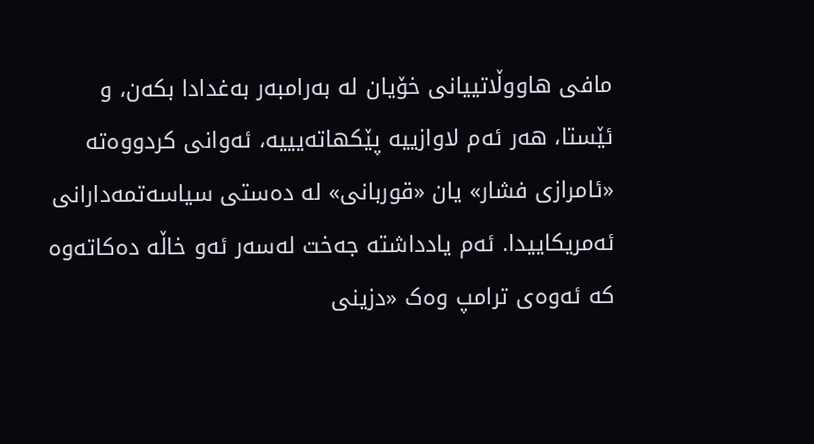مافی هاووڵاتییانی خۆیان لە بەرامبەر بەغدادا بکەن، و ئێستا، هەر ئەم لاوازییە پێکهاتەیییە، ئەوانی کردووەتە «ئامرازی فشار» یان «قوربانی» لە دەستی سیاسەتمەدارانی ئەمریکاییدا. ئەم یادداشتە جەخت لەسەر ئەو خاڵە دەکاتەوە کە ئەوەی ترامپ وەک «دزینی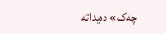چەک» دەیداتە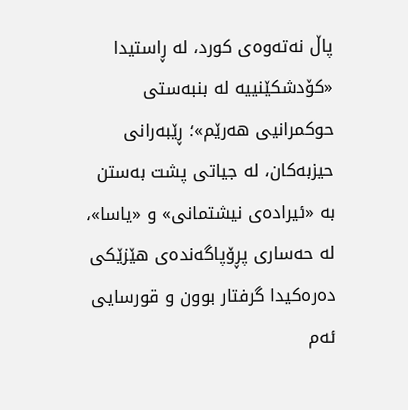پاڵ نەتەوەی کورد، لە ڕاستیدا «کۆدشکێنییە لە بنبەستی حوکمرانیی هەرێم»؛ ڕێبەرانی حیزبەکان، لە جیاتی پشت بەستن بە «ئیرادەی نیشتمانی» و «یاسا»، لە حەساری پڕۆپاگەندەی هێزێکی دەرەکیدا گرفتار بوون و قورسایی ئەم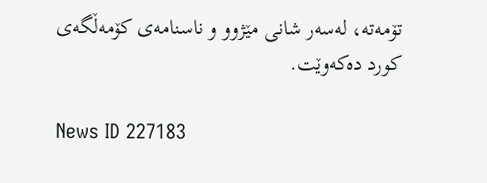تۆمەتە، لەسەر شانی مێژوو و ناسنامەی کۆمەڵگەی کورد دەکەوێت.

News ID 227183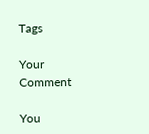Tags

Your Comment

You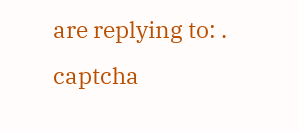are replying to: .
captcha